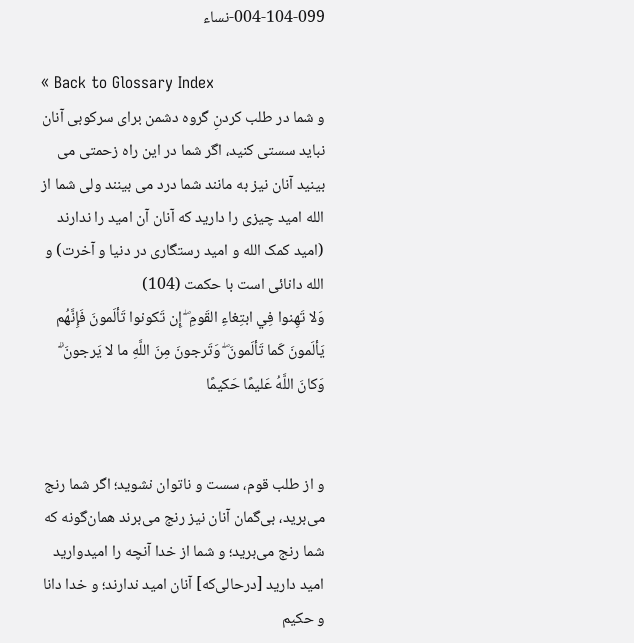004-104-099-نساء

« Back to Glossary Index
و شما در طلب کردنِ گروه دشمن برای سرکوبی آنان نباید سستی کنید، اگر شما در این راه زحمتی می بینید آنان نیز به مانند شما درد می بینند ولی شما از الله امید چیزی را دارید که آنان آن امید را ندارند (امید کمک الله و امید رستگاری در دنیا و آخرت) و الله دانائی است با حکمت (104)
وَلا تَهِنوا فِي ابتِغاءِ القَومِ ۖ إِن تَكونوا تَألَمونَ فَإِنَّهُم يَألَمونَ كَما تَألَمونَ ۖ وَتَرجونَ مِنَ اللَّهِ ما لا يَرجونَ ۗ وَكانَ اللَّهُ عَليمًا حَكيمًا


و از طلب قوم، سست و ناتوان نشوید؛ اگر شما رنج می‌برید، بی‌گمان آنان نیز رنج می‌برند همان‌گونه که شما رنج می‌برید؛ و شما از خدا آنچه را امیدوارید امید دارید [درحالی‌که] آنان امید ندارند؛ و خدا دانا و حکیم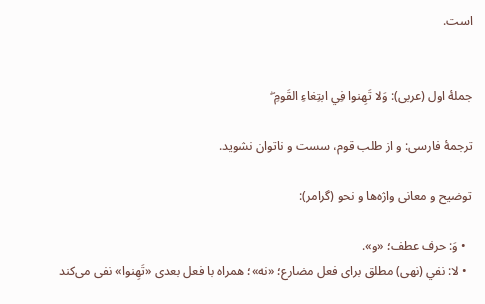است.


جملهٔ اول (عربی): وَلا تَهِنوا فِي ابتِغاءِ القَومِ ۖ

ترجمهٔ فارسی: و از طلب قوم، سست و ناتوان نشوید.

توضیح و معانی واژه‌ها و نحو (گرامر):

  • وَ: حرف عطف؛ «و».
  • لا: نفي (نهی) مطلق برای فعل مضارع؛ «نه»؛ همراه با فعل بعدی «تَهِنوا» نفی می‌کند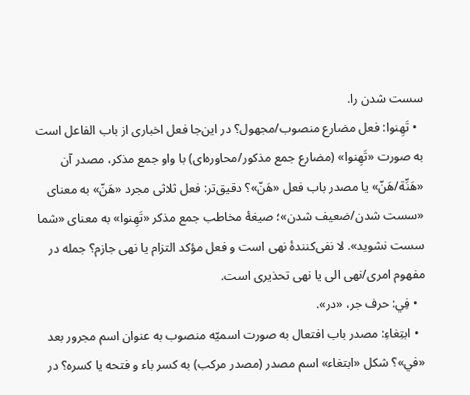سست شدن را.
  • تَهِنوا: فعل مضارع منصوب/مجهول؟ در این‌جا فعل اخباری از باب الفاعل است به صورت «تَهِنوا» (مضارع جمع مذکور/محاوره‌ای) با واو جمع مذکر، مصدر آن «هَنِّة/هَنّ» یا مصدر باب فعل «هَنّ»؟ دقیق‌تر: فعل ثلاثی مجرد «هَنّ» به معنای «سست شدن/ضعیف شدن»؛ صیغهٔ مخاطب جمع مذکر «تَهِنوا» به معنای «شما سست نشوید». لا نفی‌کنندهٔ نهی است و فعل مؤکد التزام یا نهی جازم؟ جمله در مفهوم امری/نهی الی یا نهی تحذیری است.
  • فِي: حرف جر، «در».
  • ابتِغاءِ: مصدر باب افتعال به صورت اسمیّه منصوب به عنوان اسم مجرور بعد «في»؟ شکل «ابتغاء» اسم مصدر (مصدر مرکب) به کسر باء و فتحه یا کسره؟ در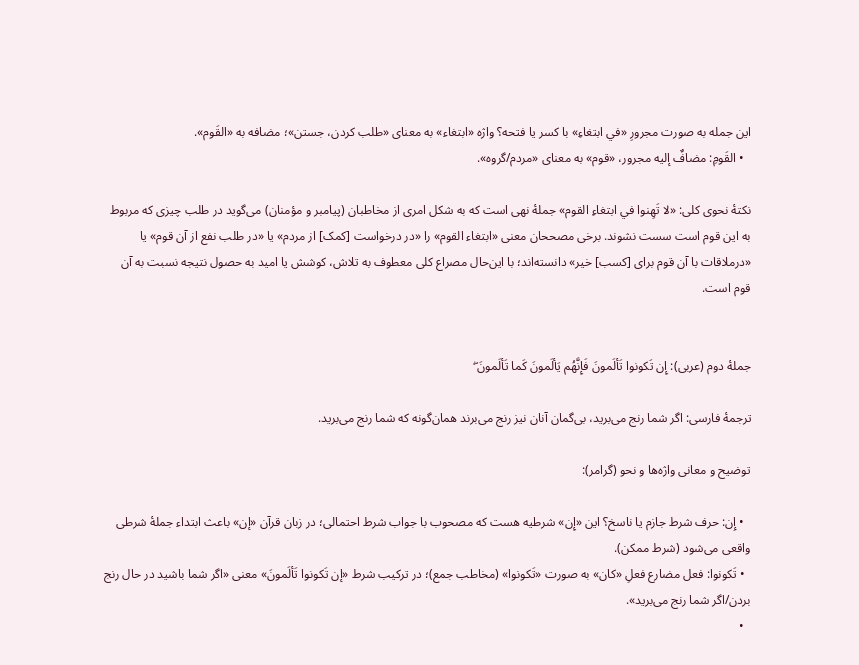این جمله به صورت مجرورِ «في ابتغاءِ» با کسر یا فتحه؟ واژه «ابتغاء» به معنای «طلب کردن، جستن»؛ مضافه به «القَوم».
  • القَومِ: مضافٌ إليه مجرور، «قوم» به معنای «مردم/گروه».

نکتهٔ نحوی کلی: «لا تَهِنوا في ابتغاءِ القوم» جملهٔ نهی است که به شکل امری از مخاطبان (پیامبر و مؤمنان) می‌گوید در طلب چیزی که مربوط به این قوم است سست نشوند. برخی مصححان معنی «ابتغاء القوم» را «در درخواست [کمک] از مردم» یا «در طلب نفع از آن قوم» یا «درملاقات با آن قوم برای [کسب] خیر» دانسته‌اند؛ با این‌حال مصراع کلی معطوف به تلاش، کوشش یا امید به حصول نتیجه نسبت به آن قوم است.


جملهٔ دوم (عربی): إِن تَكونوا تَألَمونَ فَإِنَّهُم يَألَمونَ كَما تَألَمونَ ۖ

ترجمهٔ فارسی: اگر شما رنج می‌برید، بی‌گمان آنان نیز رنج می‌برند همان‌گونه که شما رنج می‌برید.

توضیح و معانی واژه‌ها و نحو (گرامر):

  • إِن: حرف شرط جازم یا ناسخ؟ این «إِن» شرطیه هست که مصحوب با جواب شرط احتمالی؛ در زبان قرآن «إن» باعث ابتداء جملهٔ شرطی واقعی می‌شود (شرط ممکن).
  • تَكونوا: فعل مضارع فعلِ «کان» به صورت «تَكونوا» (مخاطب جمع)؛ در ترکیب شرط «إن تَكونوا تَألَمونَ» معنی «اگر شما باشید در حال رنج بردن/اگر شما رنج می‌برید».
  •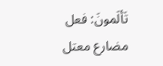تَألَمونَ: فعل مضارع معتل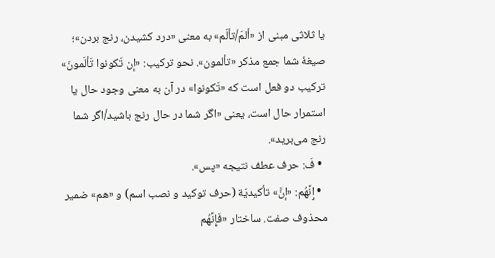یا ثلاثی مبنی از «ألمَ/تألّم» به معنی «درد کشیدن، رنج بردن»؛ صیغهٔ شما جمع مذکر «تألمون». نحو ترکیب: «إن تَكونوا تَألَمونَ» ترکیب دو فعل است که «تَكونوا» در آن به معنی وجود حال یا استمرار حال است، یعنی «اگر شما در حال رنج باشید/اگر شما رنج می‌برید».
  • فَ: حرف عطف نتیجه «پس».
  • إِنَّهُم: «إنَّ» تأکیدیّة (حرف توکید و نصب اسم) و «هم» ضمیر محذوف صفت. ساختار «فَإِنَّهُم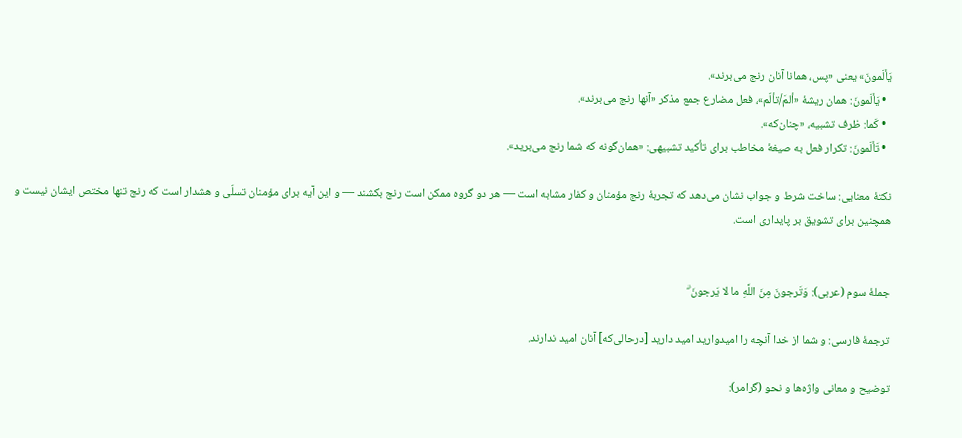يَألَمونَ» یعنی «پس، همانا آنان رنج می‌برند».
  • يَألَمونَ: همان ریشهٔ «ألمَ/تألّم»، فعل مضارع جمع مذکر «آنها رنج می‌برند».
  • كَما: ظرف تشبیه، «چنان‌که».
  • تَألَمونَ: تکرار فعل به صیغهٔ مخاطب برای تأکید تشبیهی: «همان‌گونه که شما رنج می‌برید».

نکتهٔ معنایی: ساخت شرط و جواب نشان می‌دهد که تجربهٔ رنج مؤمنان و کفار مشابه است — هر دو گروه ممکن است رنج بکشند — و این آیه برای مؤمنان تسلّی و هشدار است که رنج تنها مختص ایشان نیست و همچنین برای تشویق بر پایداری است.


جملهٔ سوم (عربی): وَتَرجونَ مِنَ اللَّهِ ما لا يَرجونَ ۗ

ترجمهٔ فارسی: و شما از خدا آنچه را امیدوارید امید دارید [درحالی‌که] آنان امید ندارند.

توضیح و معانی واژه‌ها و نحو (گرامر):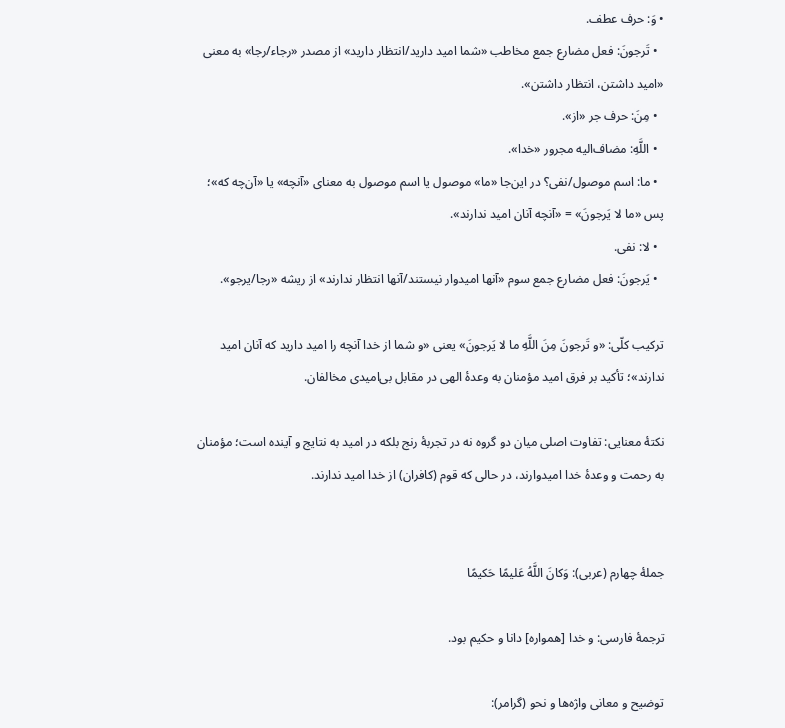• وَ: حرف عطف.
  • تَرجونَ: فعل مضارع جمع مخاطب «شما امید دارید/انتظار دارید» از مصدر «رجاء/رجا» به معنی «امید داشتن، انتظار داشتن».
  • مِنَ: حرف جر «از».
  • اللَّهِ: مضاف‌الیه مجرور «خدا».
  • ما: اسم موصول/نفی؟ در این‌جا «ما» موصول یا اسم موصول به معنای «آنچه» یا «آن‌چه که»؛ پس «ما لا يَرجونَ» = «آنچه آنان امید ندارند».
  • لا: نفی.
  • يَرجونَ: فعل مضارع جمع سوم «آنها امیدوار نیستند/آنها انتظار ندارند» از ریشه «رجا/یرجو».

ترکیب کلّی: «و تَرجونَ مِنَ اللَّهِ ما لا یَرجونَ» یعنی «و شما از خدا آنچه را امید دارید که آنان امید ندارند»؛ تأکید بر فرق امید مؤمنان به وعدهٔ الهی در مقابل بی‌امیدی مخالفان.

نکتهٔ معنایی: تفاوت اصلی میان دو گروه نه در تجربهٔ رنج بلکه در امید به نتایج و آینده است؛ مؤمنان به رحمت و وعدهٔ خدا امیدوارند، در حالی که قوم (کافران) از خدا امید ندارند.


جملهٔ چهارم (عربی): وَكانَ اللَّهُ عَليمًا حَكيمًا

ترجمهٔ فارسی: و خدا [همواره] دانا و حکیم بود.

توضیح و معانی واژه‌ها و نحو (گرامر):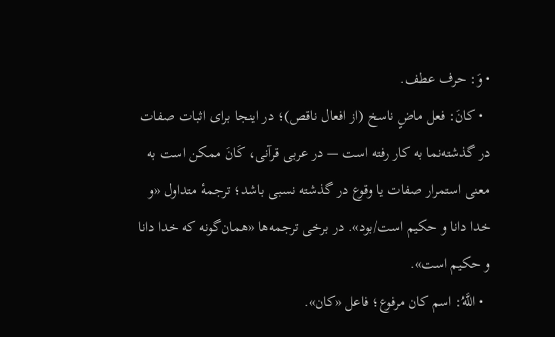• وَ: حرف عطف.
  • كانَ: فعل ماضٍ ناسخ (از افعال ناقص)؛ در اینجا برای اثبات صفات در گذشته‌نما به کار رفته است — در عربی قرآنی، کَانَ ممکن است به معنی استمرار صفات یا وقوع در گذشته نسبی باشد؛ ترجمهٔ متداول «و خدا دانا و حکیم است/بود». در برخی ترجمه‌ها «همان‌گونه که خدا دانا و حکیم است».
  • اللَّهُ: اسم کان مرفوع؛ فاعل «كان».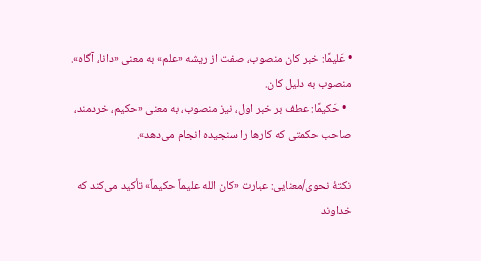• عَليمًا: خبر کان منصوب، صفت از ریشه «علم» به معنی «دانا، آگاه». منصوب به دلیل کان.
  • حَكيمًا: عطف بر خبر اول، نیز منصوب، به معنی «حکیم، خردمند، صاحب حکمتی که کارها را سنجیده انجام می‌دهد».

نکتهٔ نحوی/معنایی: عبارت «كان الله عليماً حكيماً» تأکید می‌کند که خداوند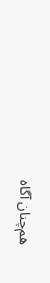هم‌چنان آگاه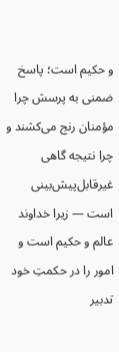و حکیم است؛ پاسخ ضمنی به پرسش چرا مؤمنان رنج می‌کشند و چرا نتیجه گاهی غیرقابل‌پیش‌بینی است — زیرا خداوند عالم و حکیم است و امور را در حکمتِ خود تدبیر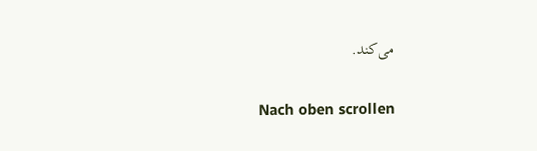می‌کند.


Nach oben scrollen